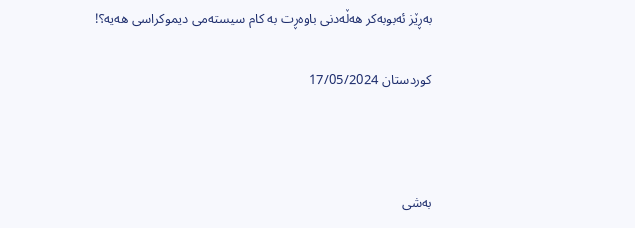به‌ڕێز ئه‌بوبه‌كر هه‌ڵه‌دنی باوه‌ڕت به‌ كام سیسته‌می دیموكراسی هه‌یه‌؟!

کوردستان 17/05/2024



به‌شی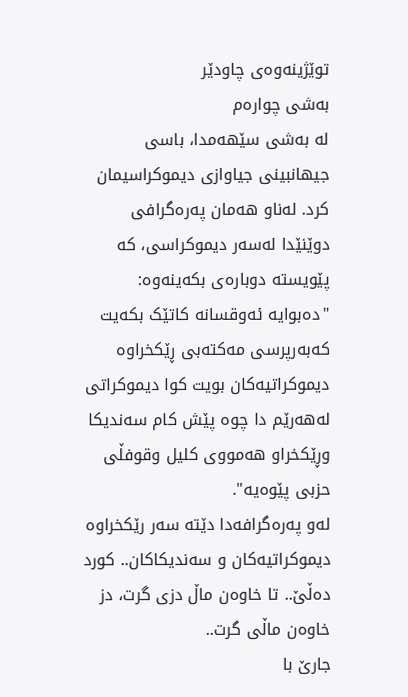توێژینه‌وه‌ی چاودێر
به‌شی چواره‌م
له‌ به‌شی سێهه‌مدا، باسی جیهانبینی جیاوازی دیموكراسیمان كرد. له‌ناو هه‌مان په‌ره‌گرافی دوێنێدا له‌سه‌ر دیموكراسی، كه‌ پێویسته‌ دوباره‌ی بكه‌ینه‌وه‌:
"دەبوایە ئەوقسانە کاتێک بکەیت کەبەرپرسی مەکتەبی ڕێکخراوە دیموکراتیەکان بویت کوا دیموکراتی لەهەرێم دا چوە پێش کام سەندیکا وڕێکخراو هەمووی کلیل وقوفڵی حزبی پێوەیە".
له‌و په‌ره‌گرافه‌دا دێته‌ سه‌ر رێكخراوه‌ دیموكراتیه‌كان و سه‌ندیكاكان.. كورد ده‌ڵێ.. تا خاوه‌ن ماڵ دزی گرت، دز خاوه‌ن ماڵی گرت..
جارێ با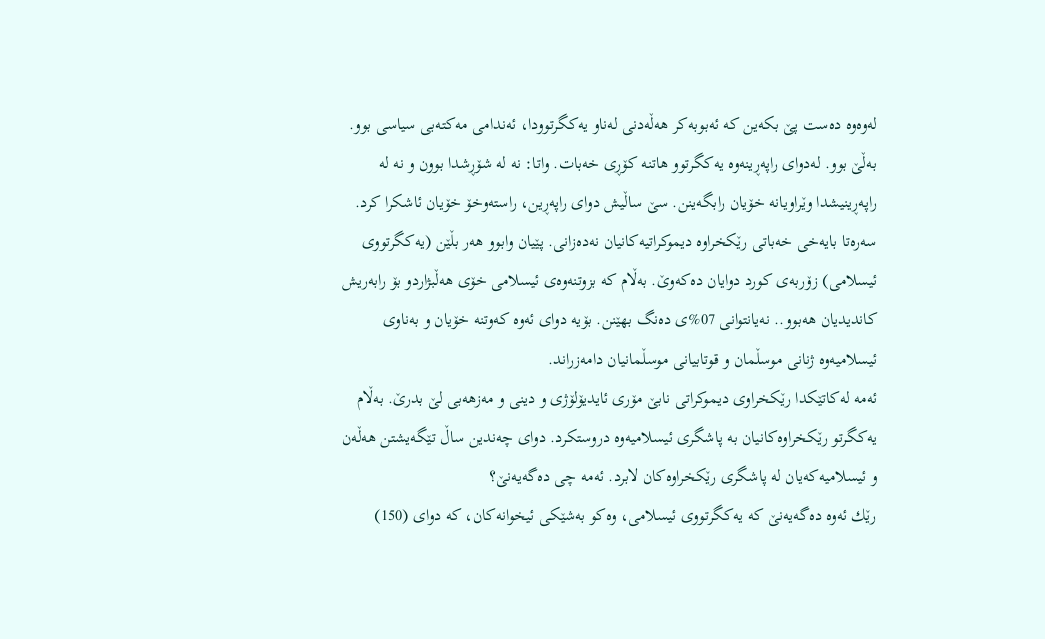له‌وه‌وه‌ ده‌ست پێ بكه‌ین كه‌ ئه‌بوبه‌كر هه‌ڵه‌دنی له‌ناو یه‌كگرتوودا، ئه‌ندامی مه‌كته‌بی سیاسی بوو. به‌ڵێ‌ بوو. له‌دوای راپه‌ڕینه‌وه‌ یه‌كگرتوو هاتنه‌ كۆڕی خه‌بات. واتا: نه‌ له‌ شۆڕشدا بوون و نه‌ له‌ راپه‌ڕینیشدا وێراویانه‌ خۆیان رابگه‌ینن. سێ ساڵیش دوای راپه‌ڕین، راسته‌وخۆ خۆیان ئاشكرا كرد. سه‌ره‌تا بایه‌خی خه‌باتی رێكخراوه‌ دیموكراتیه‌كانیان نه‌ده‌زانی. پێیان وابوو هه‌ر بڵێن (یه‌كگرتووی ئیسلامی) زۆربه‌ی كورد دوایان ده‌كه‌وێ. به‌ڵام كه‌ بزوتنه‌وه‌ی ئیسلامی خۆی هه‌ڵبژاردو بۆ رابه‌ریش كاندیدیان هه‌بوو.. نه‌یانتوانی 07%ی ده‌نگ بهێنن. بۆیه‌ دوای ئه‌وه‌ كه‌وتنه‌ خۆیان و به‌ناوی ئیسلامیه‌وه‌ ژنانی موسڵمان و قوتابیانی موسڵمانیان دامه‌زراند.
ئه‌مه‌ له‌كاتێكدا رێكخراوی دیموكراتی نابێ مۆری ئایدیۆلۆژی و دینی و مه‌زهه‌بی لێ بدرێ. به‌ڵام یه‌كگرتو رێكخراوه‌كانیان به‌ پاشگری ئیسلامیه‌وه‌ دروستكرد. دوای چه‌ندین ساڵ تێگه‌یشتن هه‌ڵه‌ن و ئیسلامیه‌كه‌یان له‌ پاشگری رێكخراوه‌كان لابرد. ئه‌مه‌ چی ده‌گه‌یه‌نێ؟
رێك ئه‌وه‌ ده‌گه‌یه‌نێ كه‌ یه‌كگرتووی ئیسلامی، وه‌كو به‌شێكی ئیخوانه‌كان، كه‌ دوای (150)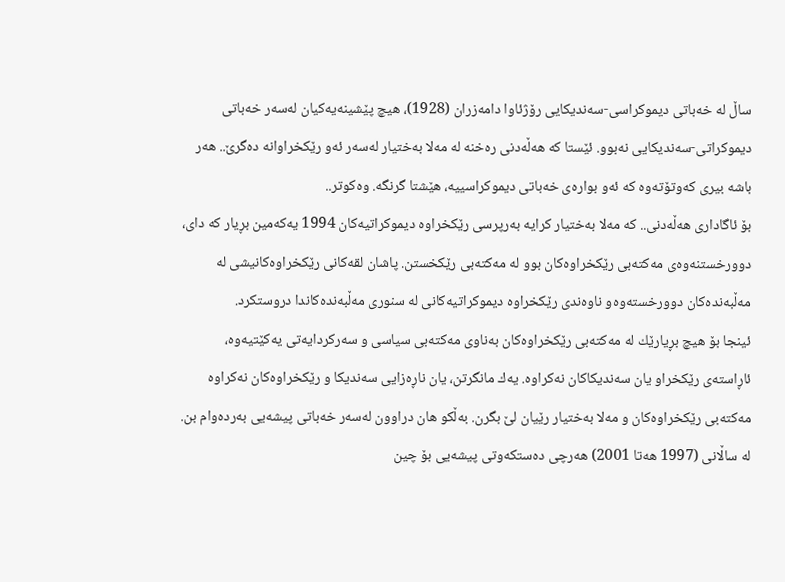ساڵ له‌ خه‌باتی دیموكراسی-سه‌ندیكایی رۆژئاوا دامه‌زران (1928)، هیچ پێشینه‌یه‌كیان له‌سه‌ر خه‌باتی دیموكراتی-سه‌ندیكایی نه‌بوو. ئێستا كه‌ هه‌ڵه‌دنی ره‌خنه‌ له‌ مه‌لا به‌ختیار له‌سه‌ر ئه‌و رێكخراوانه‌ ده‌گرێ.. هه‌ر باشه‌ بیری كه‌وتۆته‌وه‌ كه‌ ئه‌و بواره‌ی خه‌باتی دیموكراسییه‌، هێشتا گرنگه‌. وه‌كوتر..
بۆ ئاگاداری هه‌ڵه‌دنی.. كه‌ مه‌لا به‌ختیار كرایه‌ به‌رپرسی رێكخراوه‌ دیموكراتیه‌كان 1994 یه‌كه‌مین بڕیار كه‌ دای، دوورخستنه‌وه‌ی مه‌كته‌بی رێكخراوه‌كان بوو له‌ مه‌كته‌بی رێكخستن. پاشان لقه‌كانی رێكخراوه‌كانیشی له‌ مه‌ڵبه‌نده‌كان دوورخسته‌وه‌و ناوه‌ندی رێكخراوه‌ دیموكراتیه‌كانی له‌ سنوری مه‌ڵبه‌نده‌كاندا دروستكرد.
ئینجا بۆ هیچ بڕیارێك له‌ مه‌كته‌بی رێكخراوه‌كان به‌ناوی مه‌كته‌بی سیاسی و سه‌ركردایه‌تی یه‌كێتیه‌وه‌، ئاڕاسته‌ی رێكخراو یان سه‌ندیكاكان نه‌كراوه‌. یه‌ك مانگرتن، یان ناڕه‌زایی سه‌ندیكا و رێكخراوه‌كان نه‌كراوه‌ مه‌كته‌بی رێكخراوه‌كان و مه‌لا به‌ختیار رێیان لێ بگرن. به‌ڵكو هان دراوون له‌سه‌ر خه‌باتی پیشه‌یی به‌رده‌وام بن. له‌ ساڵانی (1997 هه‌تا 2001) هه‌رچی ده‌ستكه‌وتی پیشه‌یی بۆ چین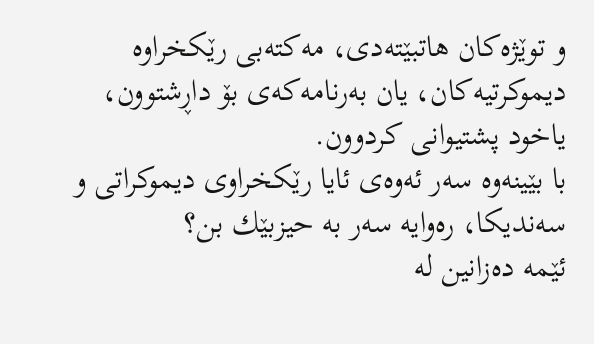و توێژه‌كان هاتبێته‌دی، مه‌كته‌بی رێكخراوه‌ دیموكرتیه‌كان، یان به‌رنامه‌كه‌ی بۆ داڕشتوون، یاخود پشتیوانی كردوون.
با بێینه‌وه‌ سه‌ر ئه‌وه‌ی ئایا رێكخراوی دیموكراتی و سه‌ندیكا، ره‌وایه‌ سه‌ر به‌ حیزبێك بن؟
ئێمه‌ ده‌زانین له‌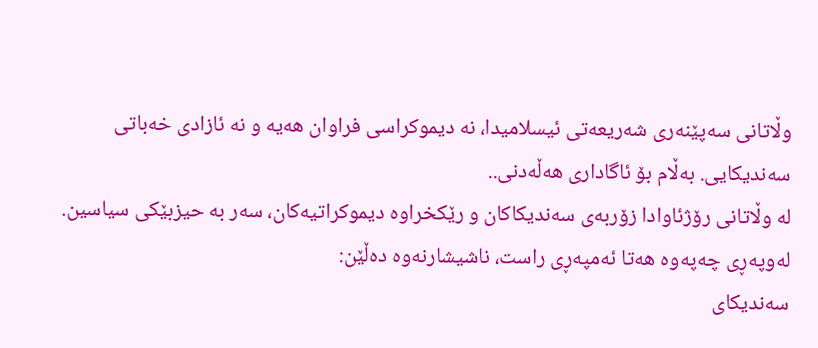وڵاتانی سه‌پێنه‌ری شه‌ریعه‌تی ئیسلامیدا، نه‌ دیموكراسی فراوان هه‌یه‌ و نه‌ ئازادی خه‌باتی سه‌ندیكایی. به‌ڵام بۆ ئاگاداری هه‌ڵه‌دنی..
له‌ وڵاتانی رۆژئاوادا زۆربه‌ی سه‌ندیكاكان و رێكخراوه‌ دیموكراتیه‌كان، سه‌ر به‌ حیزبێكی سیاسین. له‌وپه‌ڕی چه‌په‌وه‌ هه‌تا ئه‌مپه‌ڕی راست، ناشیشارنه‌وه‌ ده‌ڵێن:
سه‌ندیكای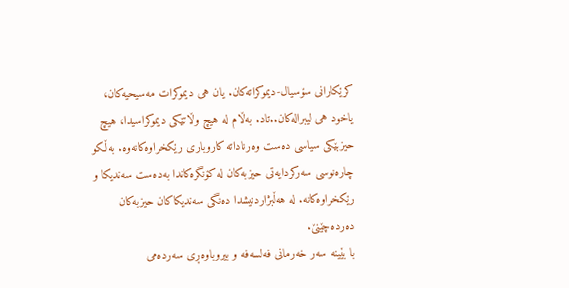كرێكارانی سۆسیال-دیموكراته‌كان. یان هی دیموكرات مه‌سیحیه‌كان، یاخود هی لیبراله‌كان..تاد. به‌ڵام له‌ هیچ وڵاتێكی دیموكراسیدا، هیچ حیزبێكی سیاسی ده‌ست وه‌رناداته‌ كاروباری رێكخراوه‌كانه‌وه‌. به‌ڵكو چاره‌نوسی سه‌ركردایه‌تی حیزبه‌كان له‌ كۆنگره‌كاندا به‌ده‌ست سه‌ندیكا و رێكخراوه‌كانه‌. له‌ هه‌ڵبژاردنیشدا ده‌نگی سه‌ندیكاكان حیزبه‌كان ده‌رده‌چێنێ.
با بێینه‌ سه‌ر خه‌رمانی فه‌لسه‌فه‌ و بیروباوه‌ڕی سه‌رده‌می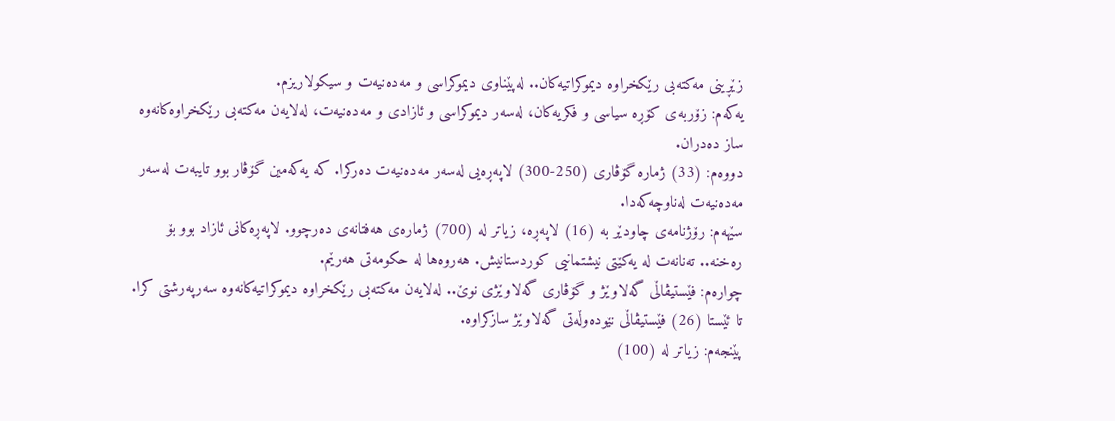زێڕینی مه‌كته‌بی رێكخراوه‌ دیموكراتیه‌كان.. له‌پێناوی دیموكراسی و مه‌ده‌نیه‌ت و سیكولاریزم.
یه‌كه‌م: زۆربه‌ی كۆڕه‌ سیاسی و فكریه‌كان، له‌سه‌ر دیموكراسی و ئازادی و مه‌ده‌نیه‌ت، له‌لایه‌ن مه‌كته‌بی رێكخراوه‌كانه‌وه‌ ساز ده‌دران.
دووه‌م: (33) ژماره‌ گۆڤاری (250-300) لاپه‌ڕه‌یی له‌سه‌ر مه‌ده‌نیه‌ت ده‌ركرا. كه‌ یه‌كه‌مین گۆڤار بوو تایبه‌ت له‌سه‌ر مه‌ده‌نیه‌ت له‌ناوچه‌كه‌دا.
سێهه‌م: رۆژنامه‌ی چاودێر به‌ (16) لاپه‌ڕه‌، زیاتر له‌ (700) ژماره‌ی هه‌فتانه‌ی ده‌رچوو. لاپه‌ڕه‌كانی ئازاد بوو بۆ ره‌خنه‌.. ته‌نانه‌ت له‌ یه‌كێتی نیشتمانیی كوردستانیش. هه‌روه‌ها له‌ حكومه‌تی هه‌رێم.
چواره‌م: فێستیڤاڵی گه‌لاوێژ و گۆڤاری گه‌لاوێژی نوێ.. له‌لایه‌ن مه‌كته‌بی رێكخراوه‌ دیموكراتیه‌كانه‌وه‌ سه‌رپه‌رشتی كرا. تا ئێستا (26) فێستیڤاڵی نێوده‌وڵه‌تی گه‌لاوێژ سازكراوه‌.
پێنجه‌م: زیاتر له‌ (100)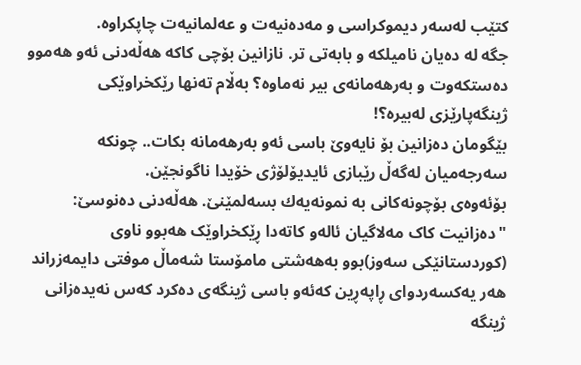كتێب له‌سه‌ر دیموكراسی و مه‌ده‌نیه‌ت و عه‌لمانیه‌ت چاپكراوه‌.
جگه‌ له‌ ده‌یان نامیلكه‌ و بابه‌تی تر. نازانین بۆچی كاكه‌ هه‌ڵه‌دنی ئه‌و هه‌موو ده‌ستكه‌وت و به‌رهه‌مانه‌ی بیر نه‌ماوه‌؟ به‌ڵام ته‌نها رێكخراوێكی ژینگه‌پارێزی له‌بیره‌؟!
بێگومان ده‌زانین بۆ نایه‌وێ باسی ئه‌و به‌رهه‌مانه‌ بكات.. چونكه‌ سه‌رجه‌میان له‌گه‌ڵ رێبازی ئایدیۆلۆژی خۆیدا ناگونجێن.
بۆئه‌وه‌ی بۆچونه‌كانی به‌ نمونه‌یه‌ك بسه‌لمێنێ. هه‌ڵه‌دنی ده‌نوسێ:
"دەزانیت کاک مەلاگیان ئالەو کاتەدا ڕێکخراوێک هەبوو ناوی (کوردستانێکی سەوز)بوو بەهەشتی مامۆستا شەماڵ موفتی دایمەزراند هەر یەکسەردوای ڕاپەڕین کەئەو باسی ژینگەی دەکرد کەس نەیدەزانی ژینگە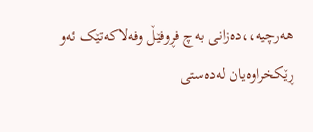هەرچیە،،دەزانی بەچ فڕوفێڵ وفەلاکەتێک ئەو ڕێکخراوەیان لەدەستی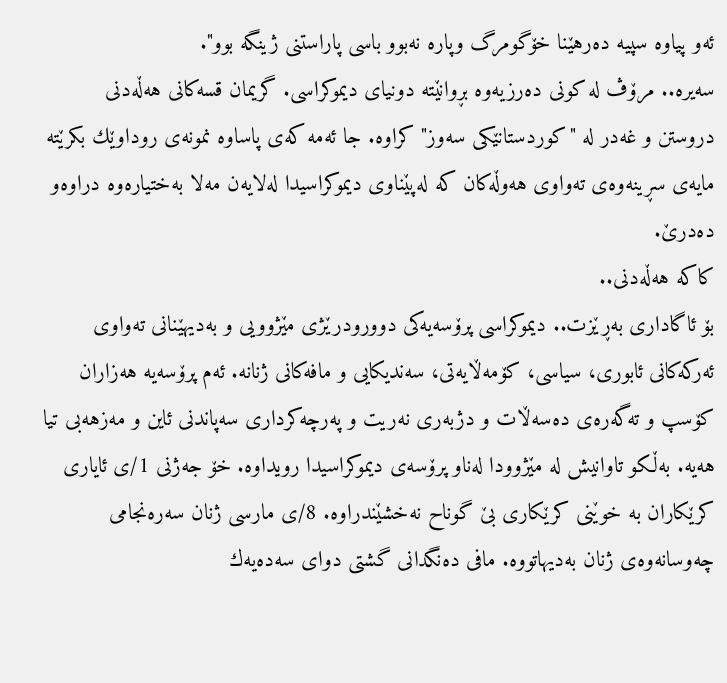ئەو پیاوە سپیە دەرهێنا خۆگومرگ وپارە نەبوو باسی پاراستنی ژینگە بوو".
سه‌یره‌.. مرۆڤ له‌ كونی ده‌رزیه‌وه‌ بڕوانێته‌ دونیای دیموكراسی. گریمان قسه‌كانی هه‌ڵه‌دنی دروستن و غه‌در له‌ "كوردستانێكی سه‌وز" كراوه‌. جا ئه‌مه‌ كه‌ی پاساوه‌ نمونه‌ی روداوێك بكرێته‌ مایه‌ی سڕینه‌وه‌ی ته‌واوی هه‌وڵه‌كان كه‌ له‌پێناوی دیموكراسیدا له‌لایه‌ن مه‌لا به‌ختیاره‌وه‌ دراوه‌و ده‌درێ.
كاكه‌ هه‌ڵه‌دنی..
بۆ ئاگاداری به‌ڕێزت.. دیموكراسی پرۆسه‌یه‌كی دوورودرێژی مێژوویی و به‌دیهێنانی ته‌واوی ئه‌ركه‌كانی ئابوری، سیاسی، كۆمه‌ڵایه‌تی، سه‌ندیكایی و مافه‌كانی ژنانه‌. ئه‌م پرۆسه‌یه‌ هه‌زاران كۆسپ و ته‌گه‌ره‌ی ده‌سه‌ڵات و دژبه‌ری نه‌ریت و په‌رچه‌كرداری سه‌پاندنی ئاین و مه‌زهه‌بی تیا هه‌یه‌. به‌ڵكو تاوانیش له‌ مێژوودا له‌ناو پرۆسه‌ی دیموكراسیدا رویداوه‌. خۆ جه‌ژنی 1/ی ئایاری كرێكاران به‌ خوێنی كرێكاری بێ گوناح نه‌خشێندراوه‌. 8/ی مارسی ژنان سه‌ره‌نجامی چه‌وسانه‌وه‌ی ژنان به‌دیهاتووه‌. مافی ده‌نگدانی گشتی دوای سه‌ده‌یه‌ك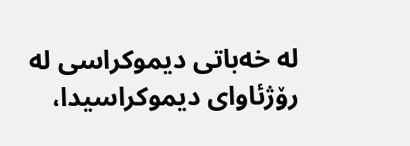له‌ خه‌باتی دیموكراسی له‌ رۆژئاوای دیموكراسیدا،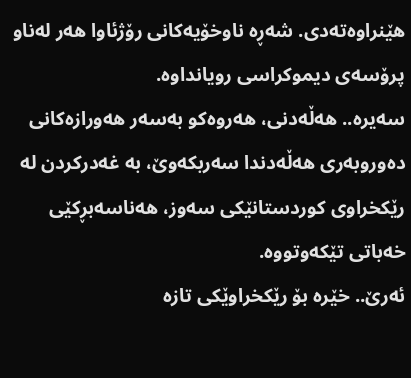هێنراوه‌ته‌دی. شه‌ڕه‌ ناوخۆیه‌كانی رۆژئاوا هه‌ر له‌ناو پرۆسه‌ی دیموكراسی رویانداوه‌.
سه‌یره‌.. هه‌ڵه‌دنی، هه‌روه‌كو به‌سه‌ر هه‌ورازه‌كانی ده‌وروبه‌ری هه‌ڵه‌دندا سه‌ربكه‌وێ، به‌ غه‌دركردن له‌ رێكخراوی كوردستانێكی سه‌وز، هه‌ناسه‌بڕكێی خه‌باتی تێكه‌وتووه‌.
ئه‌رێ.. خێره‌ بۆ رێكخراوێكی تازه‌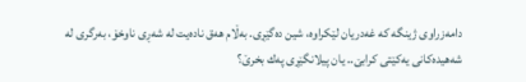دامه‌زراوی ژینگه‌ كه‌ غه‌دریان لێكراوه‌، شین ده‌گێڕی. به‌ڵام هه‌ق ناده‌یت له‌ شه‌ڕی ناوخۆ، به‌رگری له‌ شه‌هیده‌كانی یه‌كێتی كرابێ.. یان پیلانگێڕی په‌ك بخرێ؟